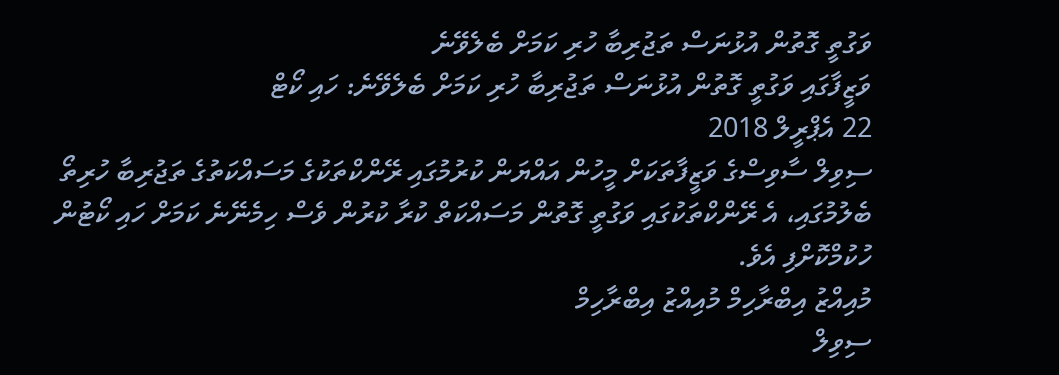ވަގުތީ ގޮތުން އުޅުނަސް ތަޖުރިބާ ހުރި ކަމަށް ބެލެވޭނެ
ވަޒީފާގައި ވަގުތީ ގޮތުން އުޅުނަސް ތަޖުރިބާ ހުރި ކަމަށް ބެލެވޭނެ: ހައި ކޯޓް
22 އެޕްރީލް 2018
ސިވިލް ސާވިސްގެ ވަޒީފާތަކަށް މީހުން އައްޔަން ކުރުމުގައި ރޭންކްތަކުގެ މަސައްކަތުގެ ތަޖުރިބާ ހުރިތޯ ބެލުމުގައި، އެ ރޭންކްތަކުގައި ވަގުތީ ގޮތުން މަސައްކަތް ކުރާ ކުރުން ވެސް ހިމެނޭނެ ކަމަށް ހައި ކޯޓުން ހުކުމްކޮށްފި އެވެ.
މުއިއްޒު އިބްރާހިމް މުއިއްޒު އިބްރާހިމް
ސިވިލް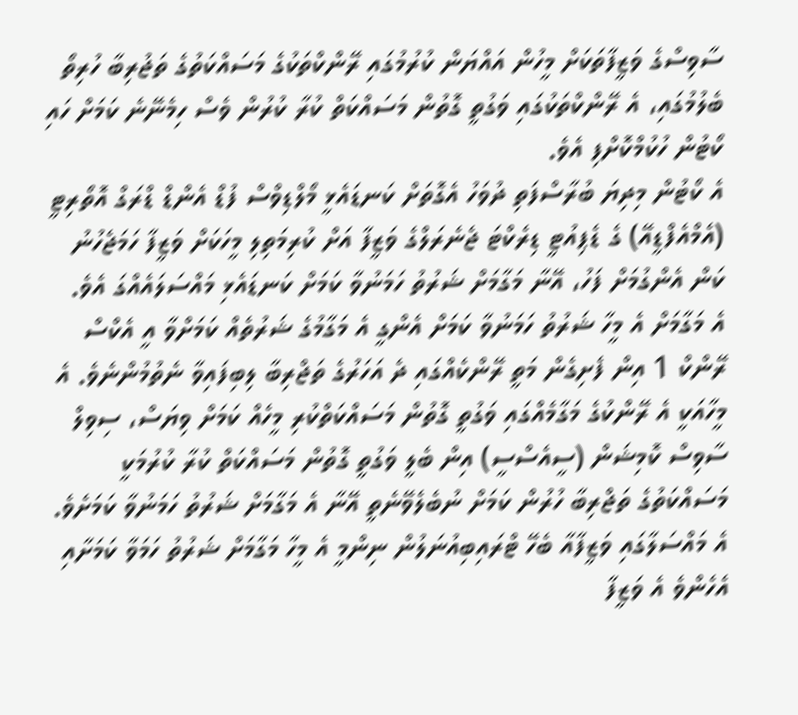ސާވިސްގެ ވަޒީފާތަކަށް މީހުން އައްޔަން ކުރުމުގައި ރޭންކްތަކުގެ މަސައްކަތުގެ ތަޖުރިބާ ހުރިތޯ ބެލުމުގައި، އެ ރޭންކްތަކުގައި ވަގުތީ ގޮތުން މަސައްކަތް ކުރާ ކުރުން ވެސް ހިމެނޭނެ ކަމަށް ހައި ކޯޓުން ހުކުމްކޮށްފި އެވެ.
އެ ކޯޓުން މިދިޔަ ބުރާސްފަތި ދުވަހު އެގޮތަށް ކަނޑައެޅީ މޯލްޑިވްސް ފުޑް އެންޑް ޑްރަގް އޮތޯރިޓީ (އެމްއެފްޑީއޭ) ގެ ޑެޕިއުޓީ ޑިރެކްޓަ ޖެނެރަލްގެ ވަޒީފާ އަށް ކުރިމަތިލި މީހަކަށް ވަޒީފާ ހަމަޖެހުނު ކަން އެންގުމަށް ފަހު، އޭނާ މަގާމަށް ޝަރުތު ހަމަނުވާ ކަމަށް ކަނޑައެޅި މައްސަލައެއްގަ އެވެ.
އެ މަގާމަށް އެ މީހާ ޝަރުތު ހަމަނުވާ ކަމަށް އެންގީ އެ މަގާމުގެ ޝަރުތެއް ކަމަށްވާ އީ އެކްސް ރޭންކް 1 އިން ފެށިގެން މަތީ ރޭންކެއްގައި ދެ އަހަރުގެ ތަޖްރިބާ ލިބިފައިވާ ނެތުމުންނެވެ. އެ މީހާއަކީ އެ ރޭންކުގެ މަގާމެއްގައި ވަގުތީ ގޮތުން މަސައްކަތްކުރި މީހެއް ކަމަށް ވިޔަސް، ސިވިލް ސާވިސް ކޮމިޝަން (ސީއެސްސީ) އިން ބެލީ ވަގުތީ ގޮތުން މަސައްކަތް ކުރާ ކުރުމަކީ މަސައްކަތުގެ ތަޖްރިބާ ހުރުން ކަމަށް ނުބެލެވޭނެތީ އޭނާ އެ މަގާމަށް ޝަރުތު ހަމަނުވާ ކަމަށެވެ.
އެ މައްސަލާގައި ވަޒީފާއާ ބެހޭ ޓްރައިބިއުނަލުން ނިންމީ އެ މީހާ މަގާމަށް ޝަރުތު ހަމަވާ ކަމަށާއި އެހެންވެ އެ ވަޒީފާ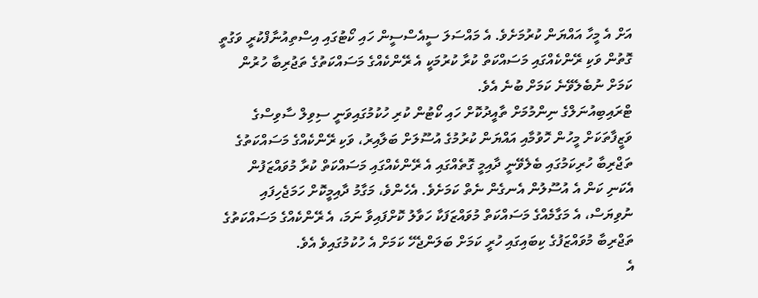އަށް އެ މީހާ އައްޔަން ކުރުމަށެވެ. އެ މައްސަލަ ސީއެސްސީން ހައި ކޯޓުގައި އިސްތިއުނާފްކުރީ ވަގުތީ ގޮތުން ވަކި ރޭންކެއްގައި މަސައްކަތް ކުރާ ކުރުމަކީ އެ ރޭންކެއްގެ މަސައްކަތުގެ ތަޖުރިބާ ހުރުން ކަމަށް ނުބެލެވޭނެ ކަމަށް ބުނެ އެވެ.
ޓްރައިބިއުނަލްގެ ނިންމުމަށް ތާއީދުކޮށް ހައި ކޯޓުން ކުރި ހުކުމުގައިވަނީ ސިވިލް ސާވިސްގެ ވަޒީފާތަކަށް މީހުން ހޮވުމާއި އައްޔަން ކުރުމުގެ އުސޫލަށް ބަލާއިރު، ވަކި ރޭންކެއްގެ މަސައްކަތުގެ ތަޖްރިބާ ހުރިކަމުގައި ބެލެވޭނީ ދާއިމީ ގޮތެއްގައި އެ ރޭންކެއްގައި މަސައްކަތް ކުރާ މުވައްޒަފުން އެކަނި ކަން އެ އުސޫލުން އެނގެން ނެތް ކަމަށެވެ. އެހެންވެ، މަގާމު ދާއިމީކޮށް ހަމަޖެހިފައި ނުވިޔަސް، އެ މަގާމެއްގެ މަސައްކަތް މުވައްޒަފަކާ ހަވާލު ކޮށްފައިވާ ނަމަ، އެ ރޭންކެއްގެ މަސައްކަތުގެ ތަޖްރިބާ މުވައްޒަފުގެ ކިބައިގައި ހުރީ ކަމަށް ބަލަންޖެހޭ ކަމަށް އެ ހުކުމުގައިވެ އެވެ.
އެ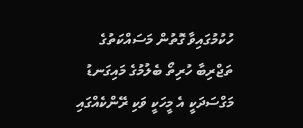ހުކުމުގައިވާ ގޮތުން މަސައްކަތުގެ ތަޖްރިބާ ހުރިތޯ ބެލުމުގެ މައިގަނޑު މަގްސަދަކީ އެ މީހަކީ ވަކި ރޭންކެއްގައި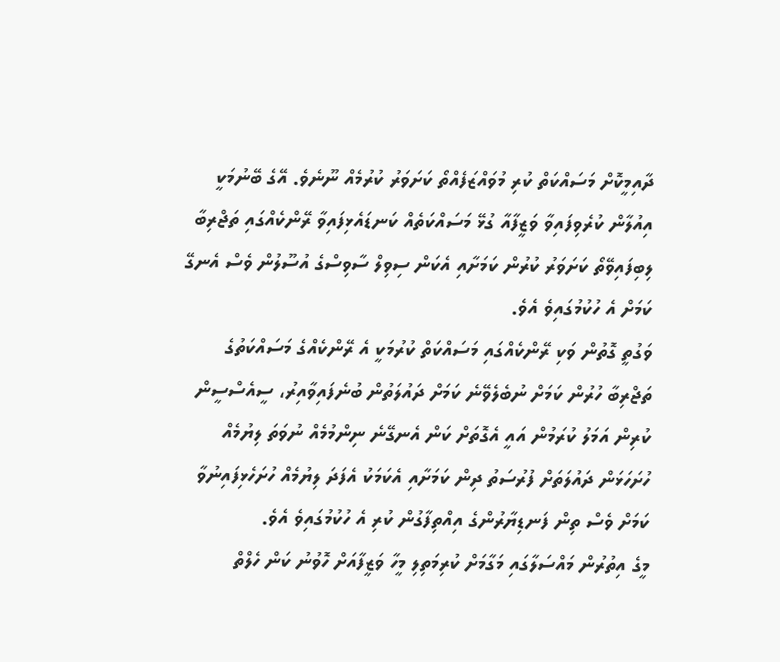ދާއިމީކޮށް މަސައްކަތް ކުރި މުވައްޒަފެއްތޯ ކަށަވަރު ކުރުމެއް ނޫނެވެ. އޭގެ ބޭނުމަކީ އިއުލާން ކުރެވިފައިވާ ވަޒީފާއާ ގުޅޭ މަސައްކަތެއް ކަނޑައެޅިފައިވާ ރޭންކެއްގައި ތަޖްރިބާ ލިބިފައިވޭތޯ ކަށަވަރު ކުރުން ކަމަށާއި އެކަން ސިވިލް ސާވިސްގެ އުސޫލުން ވެސް އެނގޭ ކަމަށް އެ ހުކުމުގައިވެ އެވެ.
ވަގުތީ ގޮތުން ވަކި ރޭންކެއްގައި މަސައްކަތް ކުރުމަކީ އެ ރޭންކެއްގެ މަސައްކަތުގެ ތަޖްރިބާ ހުރުން ކަމަށް ނުބެލެވޭނެ ކަމަށް ދައުލަތުން ބުނެފައިވާއިރު، ސީއެސްސީން ކުރިން އަމަލު ކުރަމުން އައީ އެގޮތަށް ކަން އެނގޭނެ ނިންމުމެއް ނުވަތަ ލިޔުމެއް ހުށަހަޅަން ދައުލަތަށް ފުރުސަތު ދިން ކަމަށާއި އެކަމަކު އެފަދަ ލިޔުމެއް ހުށަހެޅިފައިނުވާ ކަމަށް ވެސް ތިން ފަނޑިޔާރުންގެ އިއްތިފާގުން ކުރި އެ ހުކުމުގައިވެ އެވެ.
މީގެ އިތުރުން މައްސަލާގައި މަގާމަށް ކުރިމަތިލި މީހާ ވަޒީފާއަށް ހޮވުނު ކަން ހެލްތް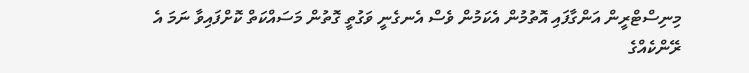މިނިސްޓްރީން އަންގާފައި އޮތުމުން އެކަމުން ވެސް އެނގެނީ ވަގުތީ ގޮތުން މަސައްކަތް ކޮށްފައިވާ ނަމަ އެ ރޭންކެއްގެ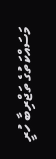މަސައްކަތުގެ ތަޖްރިބާ ހުރީ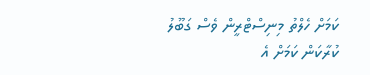ކަމަށް ހެލްތު މިނިސްޓްރީން ވެސް ގަބޫލު ކުރާކަން ކަމަށް އެ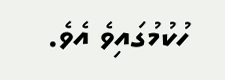ހުކުމުގައިވެ އެވެ.